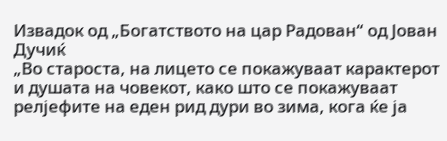Извадок од „Богатството на цар Радован“ од Јован Дучиќ
„Во староста, на лицето се покажуваат карактерот и душата на човекот, како што се покажуваат релјефите на еден рид дури во зима, кога ќе ја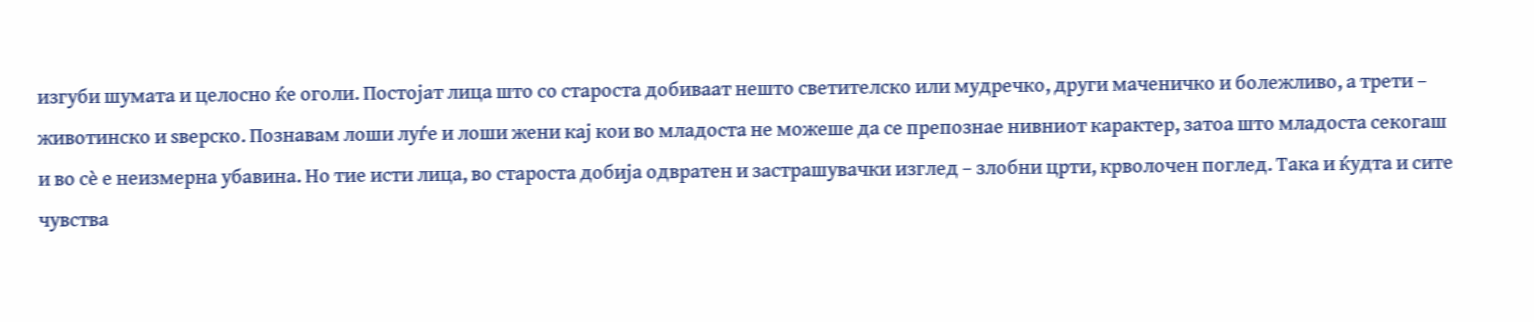изгуби шумата и целосно ќе оголи. Постојат лица што со староста добиваат нешто светителско или мудречко, други маченичко и болежливо, а трети – животинско и ѕверско. Познавам лоши луѓе и лоши жени кај кои во младоста не можеше да се препознае нивниот карактер, затоа што младоста секогаш и во сè е неизмерна убавина. Но тие исти лица, во староста добија одвратен и застрашувачки изглед – злобни црти, крволочен поглед. Така и ќудта и сите чувства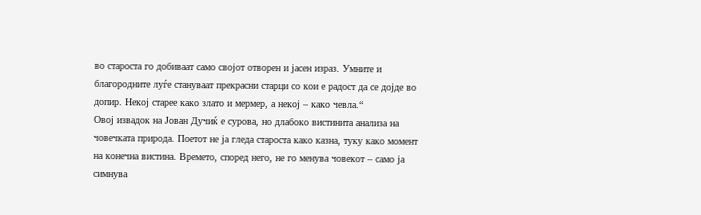во староста го добиваат само својот отворен и јасен израз. Умните и благородните луѓе стануваат прекрасни старци со кои е радост да се дојде во допир. Некој старее како злато и мермер, а некој – како чевла.“
Овој извадок на Јован Дучиќ е сурова, но длабоко вистинита анализа на човечката природа. Поетот не ја гледа староста како казна, туку како момент на конечна вистина. Времето, според него, не го менува човекот – само ја симнува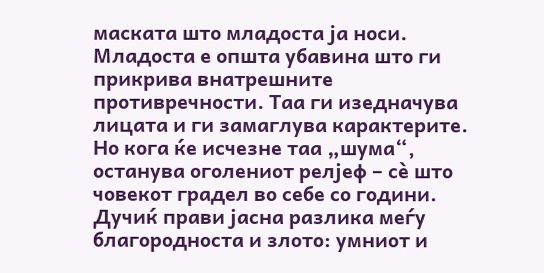маската што младоста ја носи.
Младоста е општа убавина што ги прикрива внатрешните противречности. Таа ги изедначува лицата и ги замаглува карактерите. Но кога ќе исчезне таа „шума“, останува оголениот релјеф – сè што човекот градел во себе со години.
Дучиќ прави јасна разлика меѓу благородноста и злото: умниот и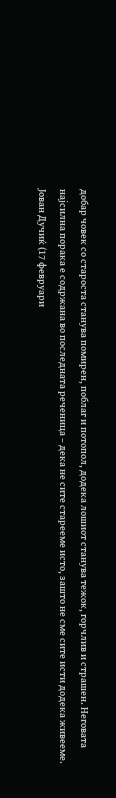добар човек со староста станува помирен, поблаг и потопол, додека лошиот станува тежок, горчлив и страшен. Неговата најсилна порака е содржана во последната реченица – дека не сите старееме исто, зашто не сме сите исти додека живееме.
Јован Дучиќ (17 февруари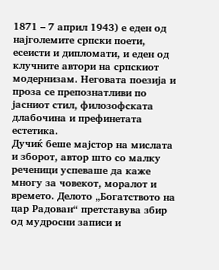1871 – 7 април 1943) е еден од најголемите српски поети, есеисти и дипломати, и еден од клучните автори на српскиот модернизам. Неговата поезија и проза се препознатливи по јасниот стил, филозофската длабочина и префинетата естетика.
Дучиќ беше мајстор на мислата и зборот, автор што со малку реченици успеваше да каже многу за човекот, моралот и времето. Делото „Богатството на цар Радован“ претставува збир од мудросни записи и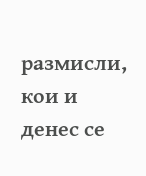размисли, кои и денес се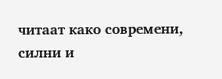читаат како современи, силни и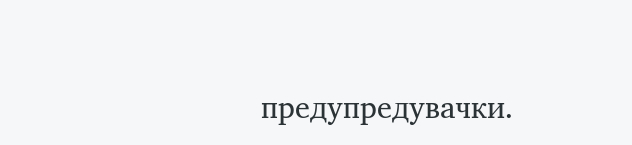предупредувачки.